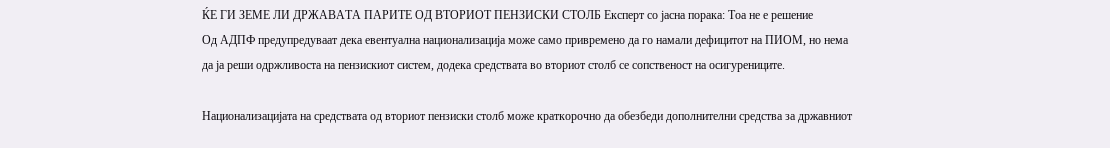ЌЕ ГИ ЗЕМЕ ЛИ ДРЖАВАТА ПАРИТЕ ОД ВТОРИОТ ПЕНЗИСКИ СТОЛБ Експерт со јасна порака: Тоа не е решение
Од АДПФ предупредуваат дека евентуална национализација може само привремено да го намали дефицитот на ПИОМ, но нема да ја реши одржливоста на пензискиот систем, додека средствата во вториот столб се сопственост на осигурениците.

Национализацијата на средствата од вториот пензиски столб може краткорочно да обезбеди дополнителни средства за државниот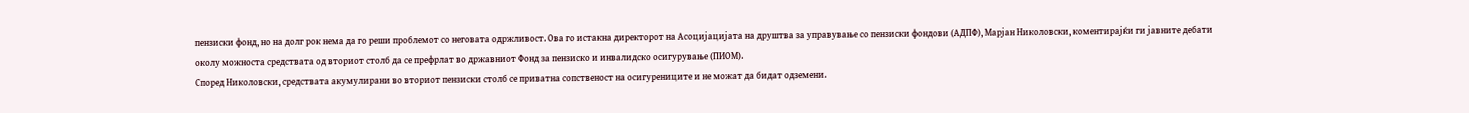пензиски фонд, но на долг рок нема да го реши проблемот со неговата одржливост. Ова го истакна директорот на Асоцијацијата на друштва за управување со пензиски фондови (АДПФ), Марјан Николовски, коментирајќи ги јавните дебати околу можноста средствата од вториот столб да се префрлат во државниот Фонд за пензиско и инвалидско осигурување (ПИОМ).
Според Николовски, средствата акумулирани во вториот пензиски столб се приватна сопственост на осигурениците и не можат да бидат одземени.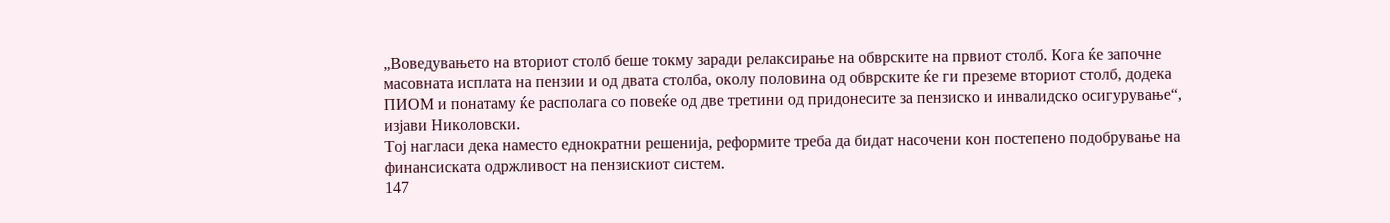„Воведувањето на вториот столб беше токму заради релаксирање на обврските на првиот столб. Кога ќе започне масовната исплата на пензии и од двата столба, околу половина од обврските ќе ги преземе вториот столб, додека ПИОМ и понатаму ќе располага со повеќе од две третини од придонесите за пензиско и инвалидско осигурување“, изјави Николовски.
Тој нагласи дека наместо еднократни решенија, реформите треба да бидат насочени кон постепено подобрување на финансиската одржливост на пензискиот систем.
147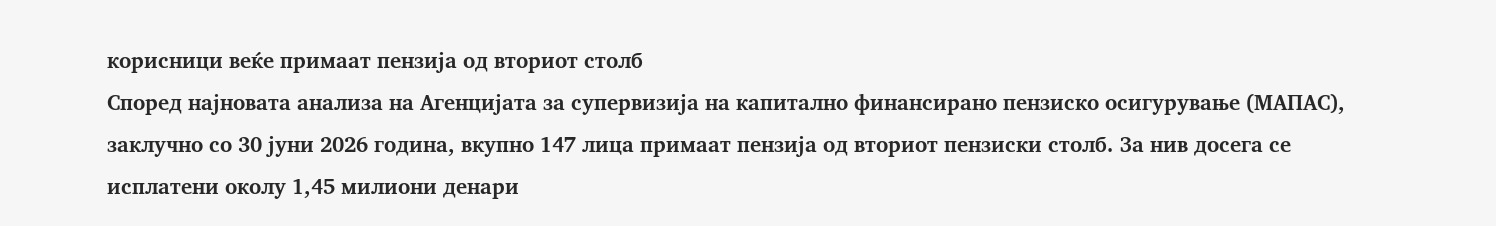корисници веќе примаат пензија од вториот столб
Според најновата анализа на Агенцијата за супервизија на капитално финансирано пензиско осигурување (МАПАС), заклучно со 30 јуни 2026 година, вкупно 147 лица примаат пензија од вториот пензиски столб. За нив досега се исплатени околу 1,45 милиони денари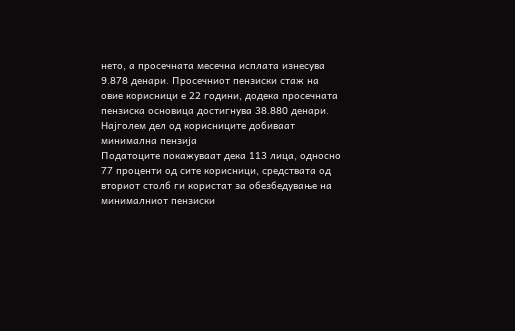нето, а просечната месечна исплата изнесува 9.878 денари. Просечниот пензиски стаж на овие корисници е 22 години, додека просечната пензиска основица достигнува 38.880 денари.
Најголем дел од корисниците добиваат минимална пензија
Податоците покажуваат дека 113 лица, односно 77 проценти од сите корисници, средствата од вториот столб ги користат за обезбедување на минималниот пензиски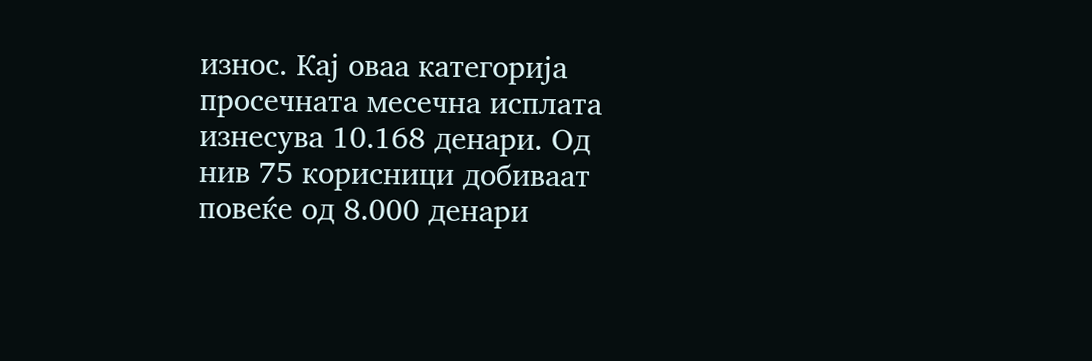износ. Кај оваа категорија просечната месечна исплата изнесува 10.168 денари. Од нив 75 корисници добиваат повеќе од 8.000 денари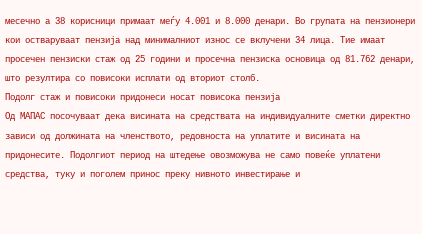месечно а 38 корисници примаат меѓу 4.001 и 8.000 денари. Во групата на пензионери кои остваруваат пензија над минималниот износ се вклучени 34 лица. Тие имаат просечен пензиски стаж од 25 години и просечна пензиска основица од 81.762 денари, што резултира со повисоки исплати од вториот столб.
Подолг стаж и повисоки придонеси носат повисока пензија
Од МАПАС посочуваат дека висината на средствата на индивидуалните сметки директно зависи од должината на членството, редовноста на уплатите и висината на придонесите. Подолгиот период на штедење овозможува не само повеќе уплатени средства, туку и поголем принос преку нивното инвестирање и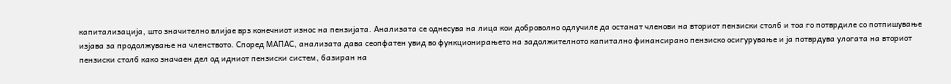капитализација, што значително влијае врз конечниот износ на пензијата. Анализата се однесува на лица кои доброволно одлучиле да останат членови на вториот пензиски столб и тоа го потврдиле со потпишување изјава за продолжување на членството. Според МАПАС, анализата дава сеопфатен увид во функционирањето на задолжителното капитално финансирано пензиско осигурување и ја потврдува улогата на вториот пензиски столб како значаен дел од идниот пензиски систем, базиран на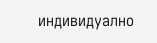индивидуално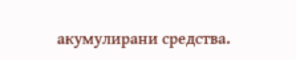акумулирани средства.